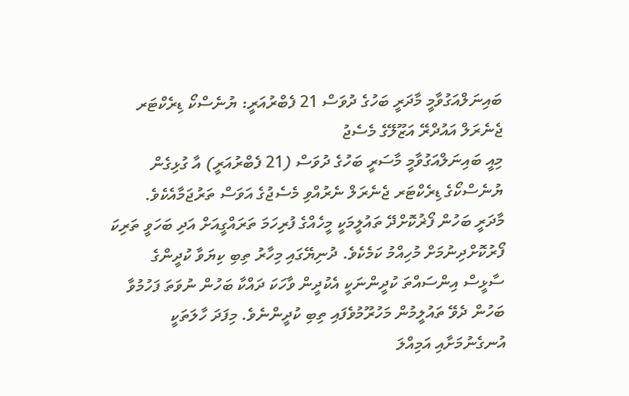ބައިނަލްއަގުވާމީ މާދަރީ ބަހުގެ ދުވަސް 21 ފެބްރުއަރީ: ޔުނެސްކޯ ޑިރެކްޓަރ ޖެނެރަލް އައުދްރޭ އަޒޫލޭގެ މެސެޖު
މިއީ ބައިނަލްއަގުވާމީ މާސަރީ ބަހުގެ ދުވަސް (21 ފެބްރުއަރީ) އާ ގުޅިގެން ޔުނެސްކޯގެ ޑިރެކްޓަރ ޖެނެރަލް ނެރުއްވި މެސެޖުގެ އަވަސް ތަރުޖަމާއެކެވެ.
މާދަރީ ބަހުން ފޯޜުކޮށްދޭ ތައުލީމަކީ މީހެއްގެ ފުރިހަމަ ތަރައްގީއަށް އަދި ބަހަވީ ތަރިކަ ފޯރުކޮށްދިނުމަށް މުހިއްމު ކަމެކެވެ. ދުނިޔޭގައި މިހާރު ތިބި ކިޔަވާ ކުދީންގެ ސާޅީސް އިންސައްތަ ކުދީންނަކީ އެކުދީން ވާހަކަ ދައްކާ ބަހުން ނުވަތަ ފަހުމުވާ ބަހުން ދެވޭ ތައުލީމުން މަހުރޫމުވެފައި ތިބި ކުދީންނެވެ. މިފަދަ ހާލަތަކީ އުނގެނުމަށާއި އަމިއްލަ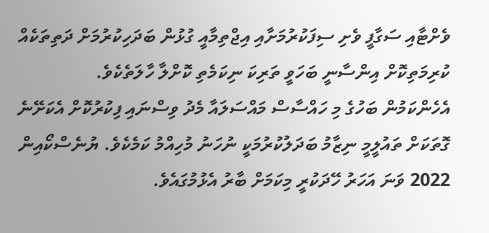ވެށްޓާއި ސަގާފީ ވެށި ސިފަކުރުމަށާއި އިޖްތިމާއީ ގުޅުން ބަދަހިކުރުމަށް ދަތިތަކެއް ކުރިމަތިކޮށް އިންސާނީ ބަހަވީ ތަރިކަ ނިކަމެތި ކޮށްލާ ހާލަތެކެވެ.
އެހެންކަމުން ބަހުގެ މި ހައްސާސް މައްސަލައާ މެދު ވިސްނައި ފިކުރުކޮށް އެކަށޭނެ ގޮތަކަށް ތައުލީމީ ނިޒާމު ބަދަލުކުރުމަކީ ނުހަނު މުހިއްމު ކަމެކެވެ. ޔުނެސްކޯއިން 2022 ވަނަ އަހަރު ހޭދަކުރީ މިކަމަށް ބާރު އެޅުމުގައެވެ.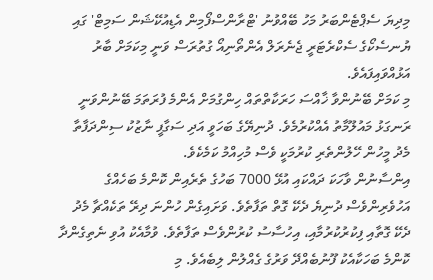މިދިޔަ ސެޕްޓެންބަރު މަހު ބޭއްވުނު 'ޓްރާންސްފޯމިން އެޑިއުކޭޝަން ސަމިޓް' ގައި ޔުނސެކޯގެ ސެކްރެޓަރީ ޖެނެރަލް އެންތޯނިއޯ ގުތުރަސް ވަނީ މިކަމަށް ބާރު އަޅުއްވައިފައެވެ.
މި ކަމަށް ބޭނުންވާ ޚާއްސަ ހަރަކާތްތައް ހިންގުމަށް އެންމެ ފުރަތަމަ ބޭނުންވަނީ ރަނގަޅު މައުލޫމާތު އެއްކުރުމެވެ. ދުނިޔޭގެ ބަހަވީ އަދި ސަގާފީ ނާޒުކު ސިންދަފާތާ މެދު މީހުން ހޭލުންތެރި ކުރުމަކީ ވެސް މުހިއްމު ކަމެކެވެ.
އިންސާނުން ވާހަކަ ދައްކައި އުޅޭ 7000 ބަހުގެ ތެރެއިން ކޮންމެ ބަހެއްގެ އަހުވެރިންވެސް ދުނިޔެ ދެކޭ ގޮތް ތަފާތެވެ. ވަށައިގެން ހުންނަ ދިރޭ ތަކެއްޗާ މެދު ދެކޭ ގޮތާއި ފިކުރުކުރުމާއި، އިހުސާސު ކުރުންވެސް ތަފާތެވެ. ވުމާއެކު އުވި ނެތިގެންދާ ކޮންމެ ބަހަކާއެކު ފޫނުބެއްދޭ ވަރުގެ ގެއްލުން ލިބެއެވެ. މި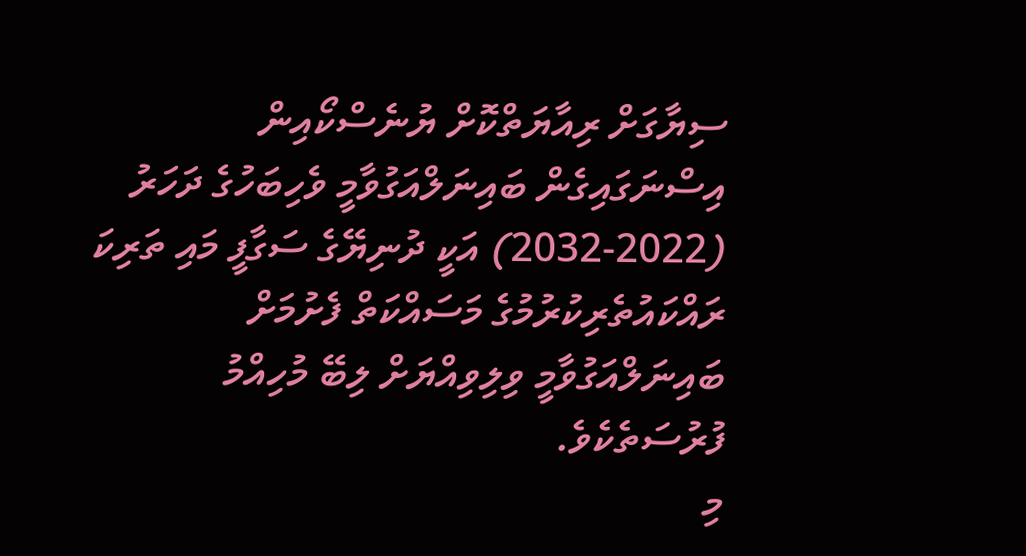ސިޔާގަށް ރިއާޔަތްކޮށް ޔުނެސްކޯއިން އިސްނަގައިގެން ބައިނަލްއަގުވާމީ ވެހިބަހުގެ ދަހަރު (2022-2032) އަކީ ދުނިޔޭގެ ސަގާފީ މައި ތަރިކަ ރައްކައުތެރިކުރުމުގެ މަސައްކަތް ފެށުމަށް ބައިނަލްއަގުވާމީ ވިލިވިއްޔަށް ލިބޭ މުހިއްމު ފުރުސަތެކެވެ.
މި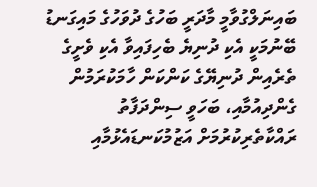ބައިނަލްގުވާމީ މާދަރީ ބަހުގެ ދުވަހުގެ މައިގަނޑު ބޭނުމަކީ އެކި ދުނިޔެ ބެހިފައިވާ އެކި ވެށީގެ ތެރެއިން ދުނިޔޭގެ ކަންކަން ހާމަކުރަމުން ގެންދިއުމާއި، ބަހަވީ ސިންދަފާތު ރައްކާތެރިކުރުމަށް އަޒުމުކަނޑައެޅުމާއި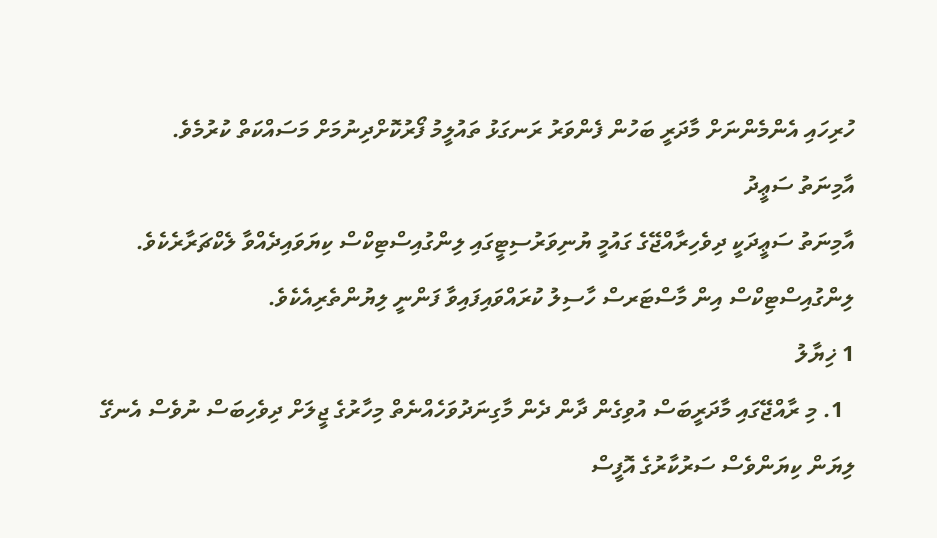ހުރިހައި އެންމެންނަށް މާދަރީ ބަހުން ފެންވަރު ރަނގަޅު ތައުލީމު ފޯރުކޮށްދިނުމަށް މަސައްކަތް ކުރުމެވެ.
އާމިނަތު ސަޢީދު
އާމިނަތު ސަޢީދަކީ ދިވެހިރާއްޖޭގެ ގައުމީ ޔުނިވަރުސިޓީގައި ލިންގުއިސްޓިކްސް ކިޔަވައިދެއްވާ ލެކްޗަރާރެކެވެ. ލިންގުއިސްޓިކްސް އިން މާސްޓަރސް ހާސިލު ކުރައްވައިފައިވާ ފަންނީ ލިޔުންތެރިއެކެވެ.
1 ޚިޔާލު
  1. މި ރާއްޖޭގައި މާދަރީބަސް އުވިގެން ދާން ދެން މާގިނަދުވަހެއްނެތް މިހާރުގެ ޖީލަށް ދިވެހިބަސް ނުވެސް އެނގޭ ލިޔަން ކިޔަންވެސް ސަރުކާރުގެ އޮފީސް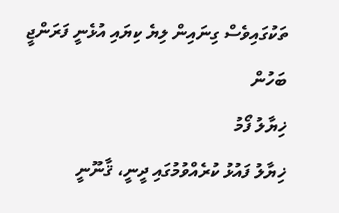ތަކުގައިވެސް ގިނައިން ލިޔެ ކިޔައި އުޅެނީ ފަރަންޖީ ބަހުން
ޚިޔާލު ފޯމު
ޚިޔާލު ފައުޅު ކުރެއްވުމުގައި ދީނީ، ޤާނޫނީ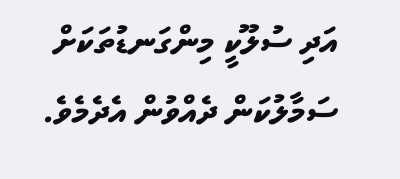އަދި ސުލޫކީ މިންގަނޑުތަކަށް ސަމާލުކަން ދެއްވުން އެދެމެވެ.